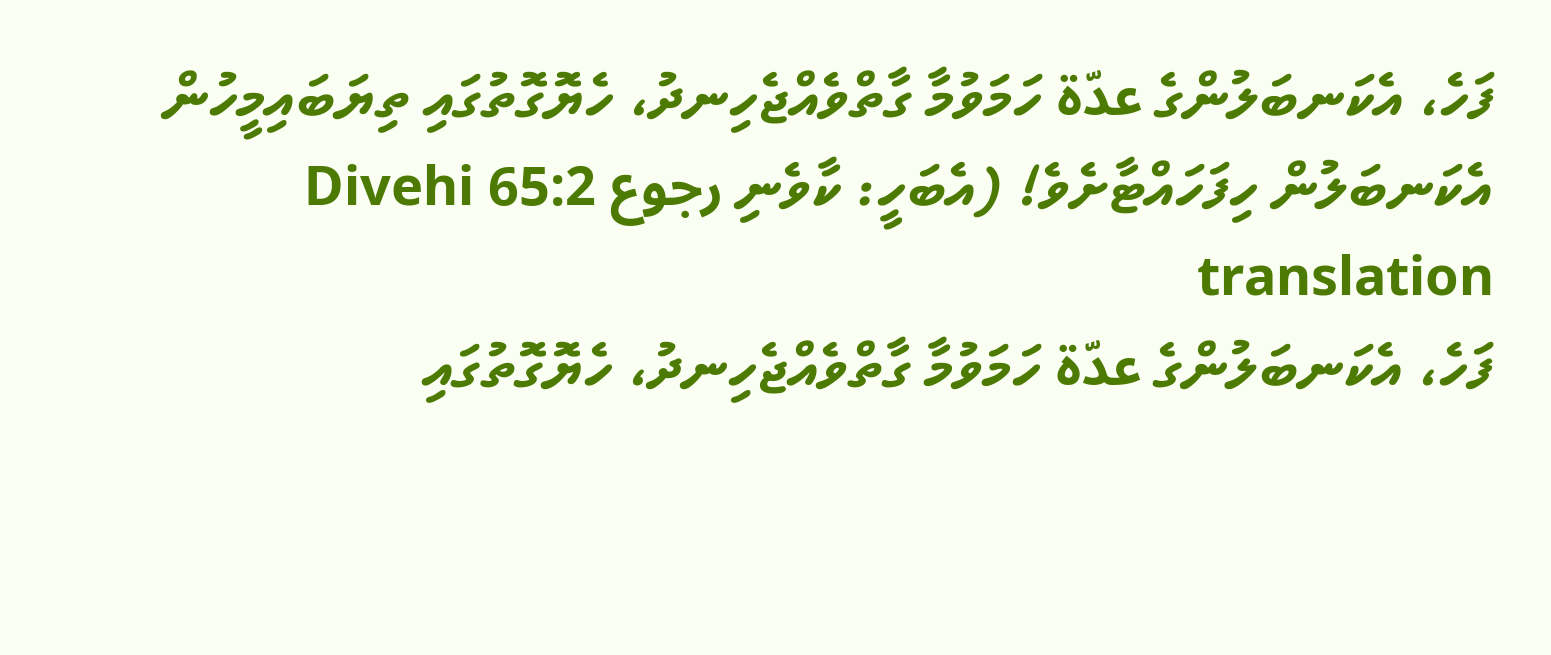ފަހެ، އެކަނބަލުންގެ عدّة ހަމަވުމާ ގާތްވެއްޖެހިނދު، ހެޔޮގޮތުގައި ތިޔަބައިމީހުން އެކަނބަލުން ހިފަހައްޓާށެވެ! (އެބަހީ: ކާވެނި رجوع 65:2 Divehi translation
ފަހެ، އެކަނބަލުންގެ عدّة ހަމަވުމާ ގާތްވެއްޖެހިނދު، ހެޔޮގޮތުގައި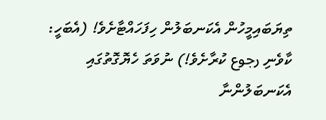ތިޔަބައިމީހުން އެކަނބަލުން ހިފަހައްޓާށެވެ! (އެބަހީ: ކާވެނި رجوع ކުރާށެވެ!) ނުވަތަ ހެޔޮގޮތުގައި އެކަނބަލުންނާ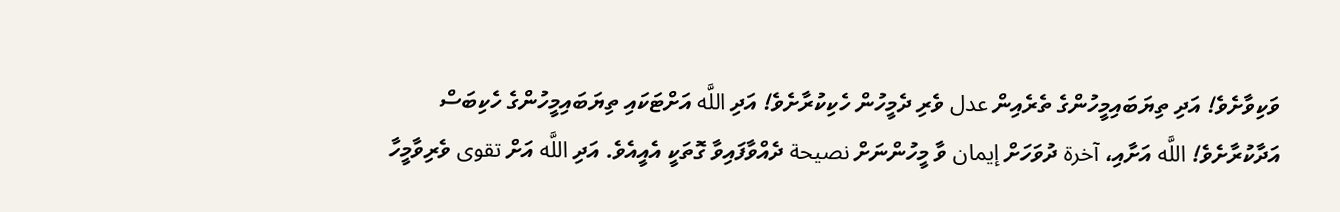ވަކިވާށެވެ! އަދި ތިޔަބައިމީހުންގެ ތެރެއިން عدل ވެރި ދެމީހުން ހެކިކުރާށެވެ! އަދި اللَّه އަށްޓަކައި ތިޔަބައިމީހުންގެ ހެކިބަސް އަދާކުރާށެވެ! اللَّه އަށާއި، آخرة ދުވަހަށް إيمان ވާ މީހުންނަށް نصيحة ދެއްވާފައިވާ ގޮތަކީ އެއީއެވެ. އަދި اللَّه އަށް تقوى ވެރިވާމީހާ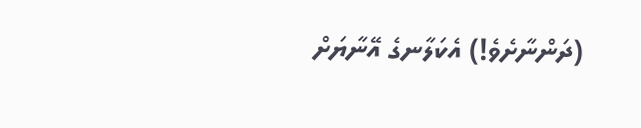(ދަންނާށެވެ!) އެކަލާނގެ އޭނާޔަށް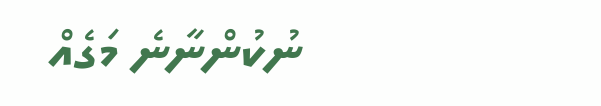ނުކުންނާނެ މަގެއް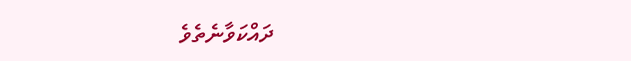ދައްކަވާނެތެވެ